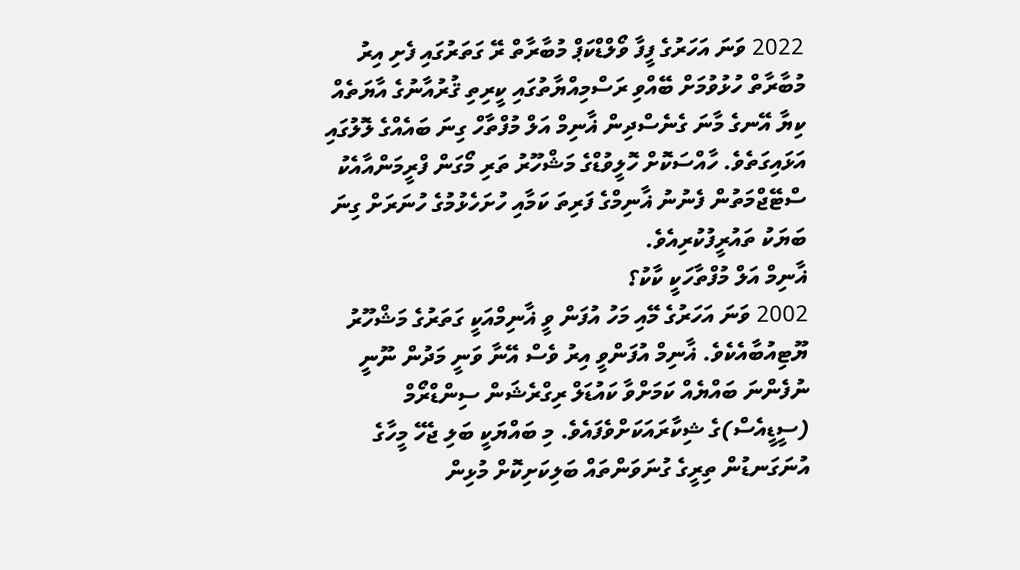2022 ވަނަ އަހަރުގެ ފީފާ ވޯލްޑްކަޕް މުބާރާތް ރޭ ގަތަރުގައި ފެށި އިރު މުބާރާތް ހުޅުވުމަށް ބޭއްވި ރަސްމިއްޔާތުގައި ކީރިތި ޤުރުއާނުގެ އާޔަތެއް ކިޔާ އޭނގެ މާނަ ގެނެސްދިން ޣާނިމް އަލް މުފްތާހް ގިނަ ބައެއްގެ ލޮލުގައި އަޅައިގަތެވެ. ހާއްސަކޮށް ހޮލީވުޑްގެ މަޝްހޫރު ތަރި މޯގަން ފްރީމަންއާއެކު ސްޓޭޖްމަތުން ފެނުނު ޣާނިމްގެ ފަރިތަ ކަމާއި ހުށަހެޅުމުގެ ހުނަރަށް ގިނަ ބަޔަކު ތައުރީފުކުރިއެވެ.
ޣާނިމް އަލް މުފްތާހަކީ ކާކު؟
2002 ވަނަ އަހަރުގެ މޭއި މަހު އުފަން ވީ ޣާނިމްއަކީ ގަތަރުގެ މަޝްހޫރު ޔޫޓިއުބާއެކެވެ. ޣާނިމް އުފަންވީ އިރު ވެސް އޭނާ ވަނީ މަދުން ނޫނީ ނުފެންނަ ބައްޔެއް ކަމަށްވާ ކައުޑަލް ރިގްރެޝަން ސިންޑްރޯމް (ސީޑީއެސް)ގެ ޝިކާރައަކަށްވެފައެވެ. މި ބައްޔަކީ ބަލި ޖެހޭ މީހާގެ އުނަގަނޑުން ތިރީގެ ގުނަވަންތައް ބަލިކަށިކޮށް މުޅިން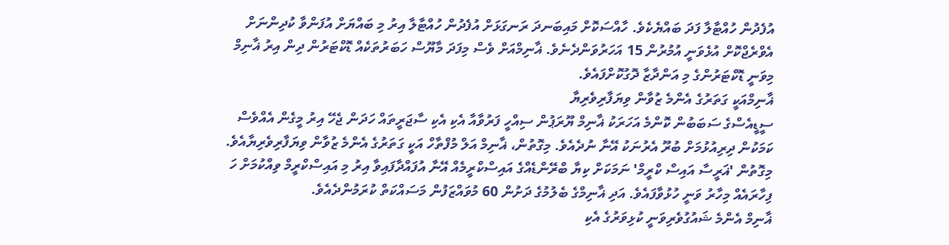އުފެދުން ހުއްޓާލާ ފަދަ ބައްޔެކެވެ. ހާއްސަކޮށް މައިބަނދަ ރަނގަޅަށް އުފެދުން ހުއްޓާލާ އިރު މި ބައްޔަށް އުފަންވާ ކުދިންނަށް އެވްރެޖްކޮށް އުޅެވަނީ އުމުރުން 15 އަހަރުވަންދެނެވެ. ޣާނިމްއަށް ވެސް މިފަދަ މާޔޫސް ހަބަރުތަކެއް ޑޮކްޓަރުން ދިން އިރު ޣާނިމް މިވަނީ ޑޮކްޓަރުންގެ މި އަންދާޒާ ދޮގުކޮށްފައެވެ.
ޣާނިމްއަކީ ގަތަރުގެ އެންމެ ޒުވާން ވިޔަފާރިވެރިޔާ
ސީޑީއެސްގެ ސަބަބުން ކޮންމެ އަހަރަކު ޣާނިމް ޔޫރަޕުން ސިއްހީ ފަރުވާއާ އެކި އެކި ސާޖަރީތައް ހަދަން ޖެހޭ އިރު މީގެން އެއްވެސް ކަމަކުން ދިރިއުޅުމަށް ބުރޫ އެރުނަކު އޭނާ ނުދެއެވެ. މިގޮތުން، ޣާނިމް އަލް މުފްތާހް އަކީ ގަތަރުގެ އެންމެ ޒުވާން ވިޔަފާރިވެރިޔާއެވެ. މިގޮތުން 'ޣަރީސާ އައިސް ކްރީމް' ނަމަކަށް ކިޔާ ބްރޭންޑެއްގެ އައިސްކްރީމެއް އޭނާ އުފައްދާފައިވާ އިރު މި އައިސްކްރީމް ވިއްކުމަށް ހަ ފިހާރައެއް މިހާރު ވަނީ ހުޅުވާފައެވެ. އަދި ޣާނިމްގެ ބެލުމުގެ ދަށުން 60 މުވައްޒަފުން މަސައްކަތް ކުރަމުންދެއެވެ.
ޣާނިމް އެންމެ ޝައުގުވެރިވަނީ ކުޅިވަރުގެ އެކި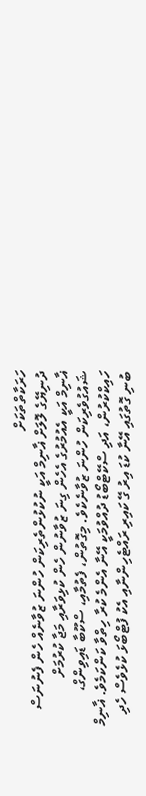ހަރަކާތްތަކަށް
ދުނިޔޭގެ ލޮލަށް ޣާނިމް އަކީ ނުކުޅުންތެރިކަން ހުންނަ ޒުވާނެއް ހެން ފެނުނަސް ޣާނިމް އަކީ އެއުމުރުގެ އެހެން ގިނަ ޒުވާނުން ހެން ކުޅިވަރާއި މަޖާ ކުރުމަށް ޝައުގުވެރިކަން ހުންނަ ޒުވާނެކެވެ. މިގޮތުން، ފެތުމާއި، ސްކޫބާ ޑައިވިންގް، ހައިކްކުރުން، އަދި ސްކޭޓްބޯޑު ދުއްވުމަކީ އޭނާ އެންމެ ކުރާ ހިތްވާ ކަންކަމެވެ. ޣާނިމް ބުނި ގޮތުގައި އޭނާ ކުޑަ އިރު ގޭ ކައިރި ރައްޓެހިންނާއި އެކު ފުޓްބޯޅަ ކުޅެވެސް ހެދި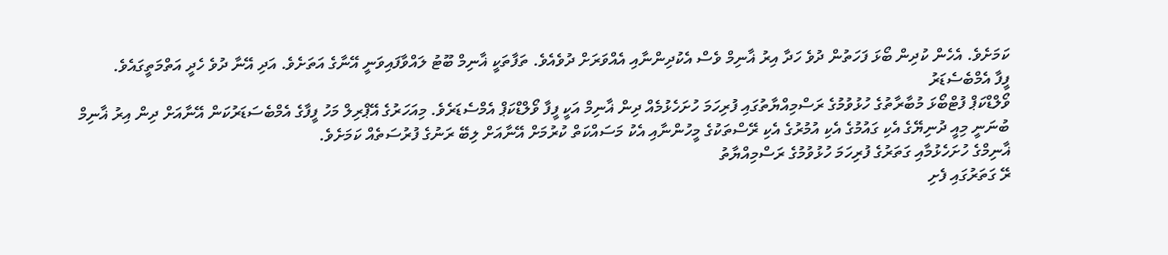ކަމަށެވެ. އެހެން ކުދިން ބޯޅަ ފަހަތުން ދުވެ ހަދާ އިރު ޣާނިމް ވެސް އެކުދިންނާއި އެއްވަރަށް ދުވެއެވެ. ތަފާތަކީ ޣާނިމް ބޫޓު ލައްވާފައިވަނީ އޭނާގެ އަތަށެވެ. އަދި އޭނާ ދުވެ ހެދީ އަތްމަތީގައެވެ.
ފީފާ އެމްބެސެޑަރު
ވޯލްޑްކަޕް ފުޓްބޯޅަ މުބާރާތުގެ ހުޅުވުމުގެ ރަސްމިއްޔާތުގައި ފުރިހަމަ ހުށަހެޅުމެއް ދިން ޣާނިމް އަކީ ފީފާ ވޯލްޑްކަޕް އެމްސެޑަރެވެ. މިއަހަރުގެ އޭޕްރިލް މަހު ފީފާގެ އެމްބެސަޑަރުކަން އޭނާއަށް ދިން އިރު ޣާނިމް ބުނަނީ މިއީ ދުނިޔޭގެ އެކި ގައުމުގެ އެކި އުމުރުގެ އެކި ރޭސްތަކުގެ މީހުންނާއި އެކު މަސައްކަތް ކުރުމަށް އޭނާއަށް ލިބޭ ރަނުގެ ފުރުސަތެއް ކަމަށެވެ.
ޣާނިމްގެ ހުށަހެޅުމާއި ގަތަރުގެ ފުރިހަމަ ހުޅުވުމުގެ ރަސްމިއްޔާތު
ރޭ ގަތަރުގައި ފެށި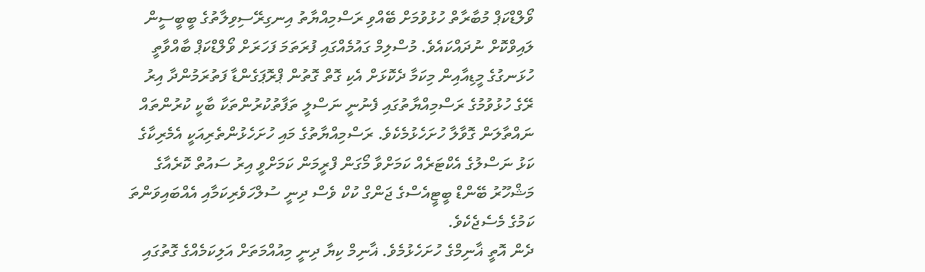ވޯލްޑްކަޕް މުބާރާތް ހުޅުވުމަށް ބޭއްވި ރަސްމިއްޔާތު އިނގިރޭސިވިލާތުގެ ބީބީސީން ލައިވްކޮށް ނުދައްކައެވެ. މުސްލިމް ގައުމެއްގައި ފުރަތަމަ ފަހަރަށް ވޯލްޑްކަޕް ބާއްވާތީ ހުޅަނގުގެ މީޑިއާއިން މިކަމާ ދެކޮޅަށް އެކި ގޮތް ގޮތުން ޕްރޮޕަގެންޑާ ފަތުރަމުންދާ އިރު ރޭގެ ހުޅުވުމުގެ ރަސްމިއްޔާތުގައި ފެނުނީ ނަސްލީ ތަފާތުކުރުންތަކާ ބާކީ ކުރުންތައް ނައްތާލަން ގޮވާލާ ހުށަހެޅުމެކެވެ. ރަސްމިއްޔާތުގެ މައި ހުށަހެޅުންތެރިއަކީ އެމެރިކާގެ ކަޅު ނަސްލުގެ އެކްޓަރެއް ކަމަށްވާ މޯގަން ފްރީމަން ކަމަށްވީ އިރު ސައުތް ކޮރެއާގެ މަޝްހޫރު ބޭންޑް ބީޓީއެސްގެ ޖަންގް ކުކް ވެސް ދިނީ ސުލްހަވެރިކަމާއި އެއްބައިވަންތަ ކަމުގެ މެސެޖެކެވެ.
ދެން އޮތީ ޣާނިމްގެ ހުށަހެޅުމެވެ. ޣާނިމް ކިޔާ ދިނީ މިއުއްމަތަށް އަލިކަމެއްގެ ގޮތުގައި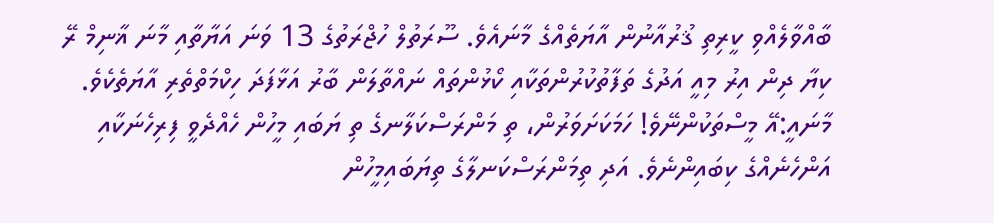ބާއްވާލެއްވި ކީރިތި ޤުރުއާނުން އާޔަތެއްގެ މާނައެވެ. ސޫރަތުލް ހުޖްރަތުގެ 13 ވަނަ އަޔާތާއި މާނަ ޣާނިމް ރޭ ކިޔާ ދިން އިރު މިއީ އަދުގެ ތަފާތުކުރުންތަކާއި ކޯޅުންތައް ނައްތާލަން ބާރު އަޅާފަދަ ހިކްމަތްތެރި އާޔަތެކެވެ.
މާނައީ:އޭ މީސްތަކުންނޭވެ! ހަމަކަށަވަރުން، ތި މަންރަސްކަލާނގެ ތި ޔަބައި މީހުން ހެއްދެވީ ފިރިހެނަކާއި އަންހެނެއްގެ ކިބައިންނެވެ. އަދި ތިމަންރަސްކަނލާގެ ތިޔަބައިމީހުން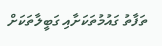ތަފާތު ގައުމުތަކަށާއި ގަބީލާތަކަށް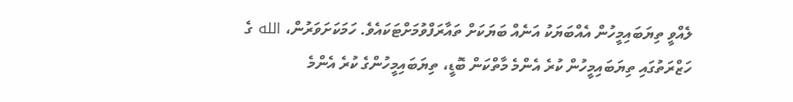ލެއްވީ ތިޔަބައިމީހުން އެއްބަޔަކު އަނެއް ބަޔަކަށް ތައާރަފްވުމަށްޓަކައެވެ. ހަމަކަށަވަރުން، الله ގެ ހަޒްރަތުގައި ތިޔަބައިމީހުން ކުރެ އެންމެ މާތްކަން ބޮޑީ، ތިޔަބައިމީހުންގެ ކުރެ އެންމެ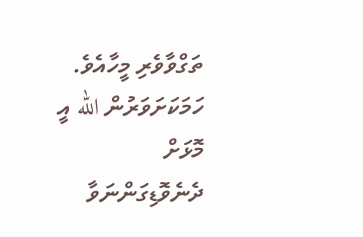ތަގްވާވެރި މީހާއެވެ. ހަމަކަށަވަރުން الله އީ މޮޅަށް ދެނެވޮޑިގަންނަވާ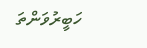ހަބީރުވަންތަ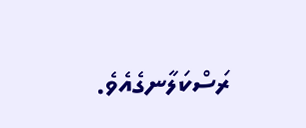ރަސްކަލާނގެއެވެ.